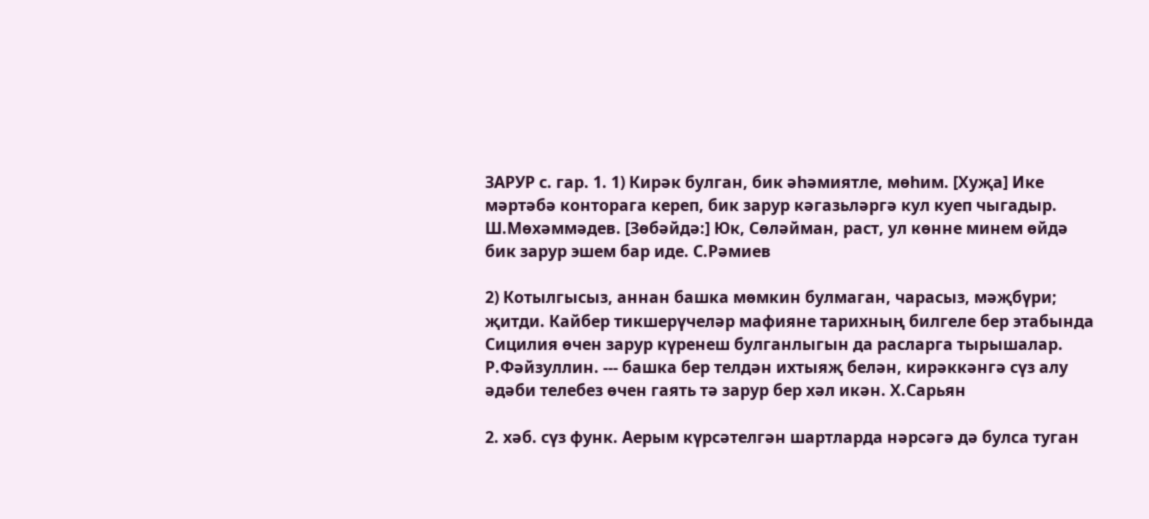ЗАРУР с. гар. 1. 1) Кирәк булган, бик әһәмиятле, мөһим. [Хуҗа] Ике мәртәбә конторага кереп, бик зарур кәгазьләргә кул куеп чыгадыр. Ш.Мөхәммәдев. [Зөбәйдә:] Юк, Сөләйман, раст, ул көнне минем өйдә бик зарур эшем бар иде. С.Рәмиев

2) Котылгысыз, аннан башка мөмкин булмаган, чарасыз, мәҗбүри; җитди. Кайбер тикшерүчеләр мафияне тарихның билгеле бер этабында Сицилия өчен зарур күренеш булганлыгын да расларга тырышалар. Р.Фәйзуллин. --- башка бер телдән ихтыяҗ белән, кирәккәнгә сүз алу әдәби телебез өчен гаять тә зарур бер хәл икән. Х.Сарьян

2. хәб. сүз функ. Аерым күрсәтелгән шартларда нәрсәгә дә булса туган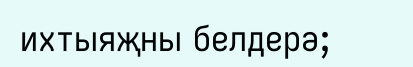ихтыяҗны белдерә;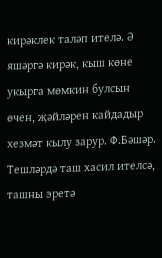кирәклек таләп ителә. Ә яшәргә кирәк, кыш көне укырга мөмкин булсын өчен, җәйләрен кайдадыр хезмәт кылу зарур. Ф.Бәшәр. Тешләрдә таш хасил ителсә, ташны эретә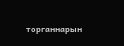торганнарын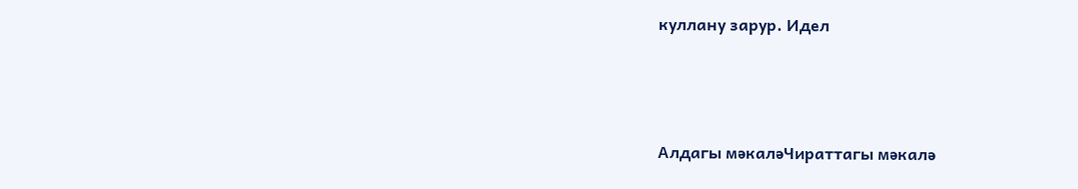куллану зарур. Идел



Алдагы мәкаләЧираттагы мәкалә